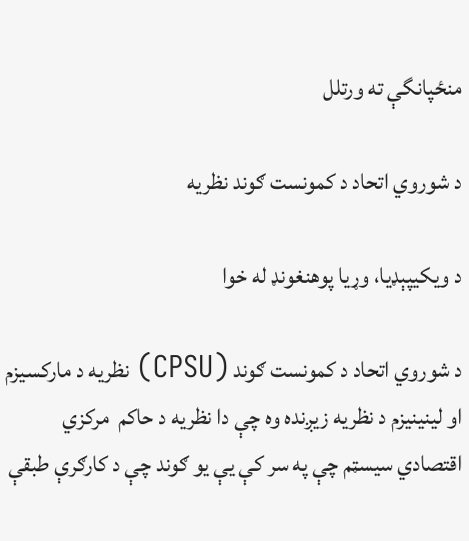منځپانگې ته ورتلل

د شوروي اتحاد د کمونست ګوند نظریه

د ويکيپېډيا، وړیا پوهنغونډ له خوا

د شوروي اتحاد د کمونست ګوند (CPSU) نظریه د مارکسیزم او لینینیزم د نظریه زیږنده وه چې دا نظریه د حاکم  مرکزي اقتصادي سیسټم چې په سر کې یې یو ګوند چې د کارګرې طبقې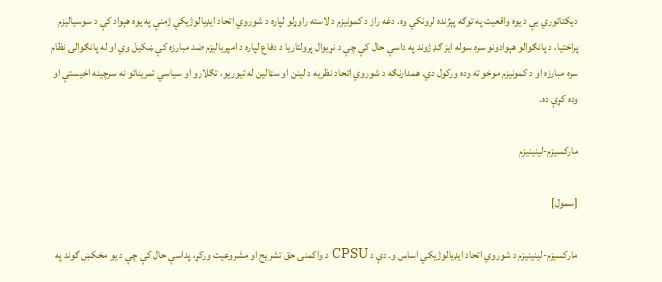دیکتاتوري یې د یوه واقعیت په توګه پېژنده لرونکي وه. دغه راز د کمونیزم د لاسته راوړلو لپاره د شوروي اتحاد ایډیالوژیکي ژمنې په یوه هېواد کې د سوسیالیزم پراختیا، د پانګوالو هېوادونو سره سوله ایز ګډ ژوند په داسې حال کې چې د نړیوال پرولتاریا د دفاع لپاره د امپریالیزم ضد مبارزه کې ښکیل وي او له پانګوالۍ نظام سره مبارزه او د کمونیزم موخو ته وده ورکول دي. همدارنګه د شوروي اتحاد نظریه د لینن او سټالین له تیوریو، تګلارو او سیاسي تمریناتو نه سرچینه اخیستې او وده کړې ده.

مارکسیزم-لینینیزم

[سمول]

مارکسیزم-لینینیزم د شوروي اتحاد ایډیالوژیکي اساس و. دې د CPSU د واکمنۍ حق تشریح او مشروعیت ورکړ، پداسې حال کې چې د یو مخکښ ګوند په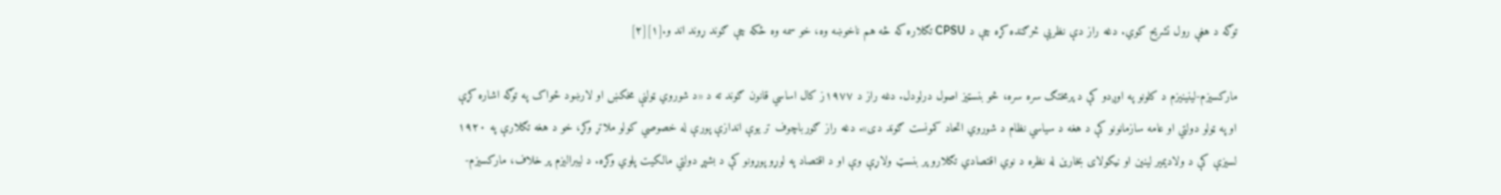توګه د هغې رول تشریح کوي. دغه راز دې نظریې څرګنده کړه چې د CPSU تګلاره که څه هم ناخوښه وه، خو سمه وه ځکه چې ګوند ړوند اند و.[۱][۲]

مارکسیزم-لینینیزم د کلونو په اوږدو کې د پرمختګ سره سره، څو بنسټیز اصول درلودل. دغه راز د ۱۹۷۷ز کال اساسي قانون ګوند ته د «د شوروي ټولنې مخکښ او لارښود ځواک په توګه اشاره کړې او په ټولو دولتي او عامه سازمانونو کې د هغه د سیاسي نظام د شوروي اتحاد کمونست ګوند دی». دغه راز ګورباچوف تر یوې اندازې پورې له خصوصي کولو ملاتړ وکړ، خو د هغه تګلارې په ۱۹۲۰ لسیزې کې د ولادیمیر لینین او نیکولای بخارین له نظره د نوي اقتصادي تګلارو پر بنسټ ولاړې وې او د اقتصاد په لوړو پوړونو کې د بشپړ دولتي مالکیت پلوي وکړه. د لیبرالیزم پر خلاف، مارکسیزم-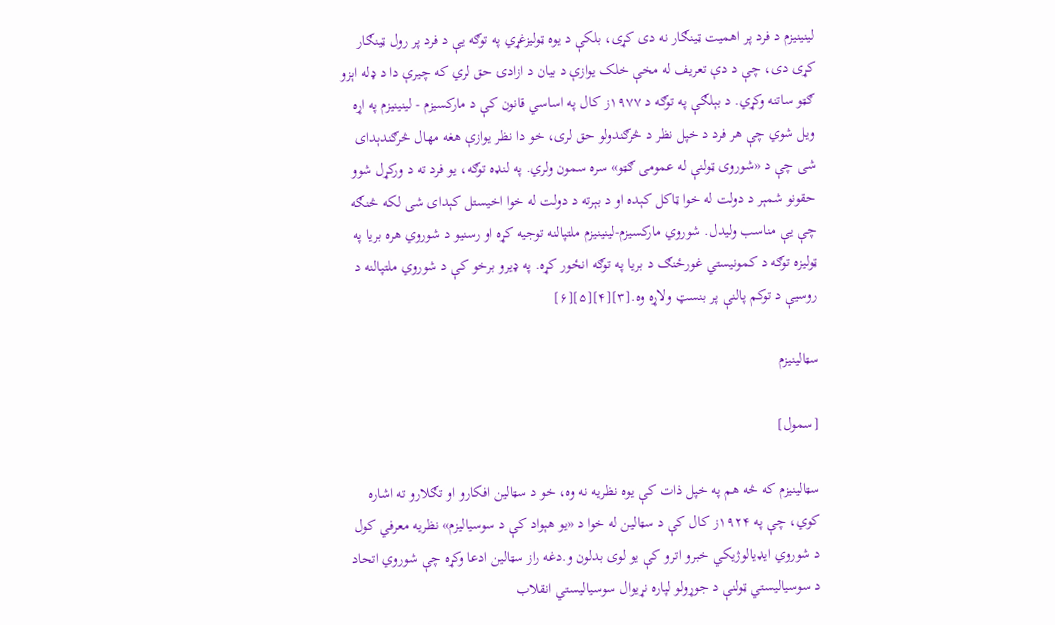لینینیزم د فرد پر اهمیت ټینګار نه دی کړی، بلکې د یوه ټولیزغړي په توګه یې د فرد پر رول ټینګار کړی دی، چې د دې تعریف له مخې خلک یوازې د بیان د ازادۍ حق لري که چیرې دا د ډله اېزو ګټو ساتنه وکړي. د بېلګې په توګه د ۱۹۷۷ز کال په اساسي قانون کې د مارکسیزم - لینینیزم په اړه ویل شوي چې هر فرد د خپل نظر د څرګندولو حق لری، خو دا نظر یوازې هغه مهال څرګندېدای شی چې د «شوروی ټولنې له عمومی ګټو» سره سمون ولري. په لنډه توګه، یو فرد ته د ورکړل شوو حقونو شمېر د دولت له خوا ټاکل کېده او د بېرته د دولت له خوا اخیستل کېدای شی لکه څنګه چې یې مناسب ولیدل. شوروي مارکسیزم-لینینیزم ملتپالنه توجیه کړه او رسنیو د شوروي هره بریا په ټولیزه توګه د کمونیستي غورځنګ د بریا په توګه انځور کړه. په ډیرو برخو کې د شوروي ملتپالنه د روسیې د توکم پالنې پر بنسټ ولاړه وه.[۳][۴][۵][۶]

سټالینیزم

[سمول]

سټالینیزم که څه هم په خپل ذات کې یوه نظریه نه وه، خو د سټالین افکارو او تګلارو ته اشاره کوي، چې په ۱۹۲۴ز کال کې د سټالین له خوا د «یو هېواد کې د سوسیالیزم» نظریه معرفي کول د شوروي ایډیالوژیکي خبرو اترو کې یو لوی بدلون و.دغه راز سټالین ادعا وکړه چې شوروي اتحاد د سوسیالیستي ټولنې د جوړولو لپاره نړیوال سوسیالیستي انقلاب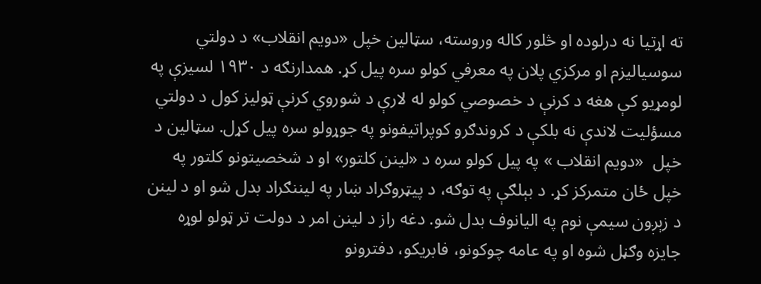ته اړتیا نه درلوده او څلور کاله وروسته، سټالین خپل «دویم انقلاب» د دولتي سوسیالیزم او مرکزي پلان په معرفي کولو سره پیل کړ. همدارنګه د ۱۹۳۰ لسیزې په لومړیو کې هغه د کرنې د خصوصي کولو له لارې د شوروي کرنې ټولیز کول د دولتي مسؤلیت لاندې نه بلکې د کروندګرو کوپراتیفونو په جوړولو سره پیل کړل. سټالین د خپل  «دویم انقلاب » په پیل کولو سره د «لینن کلتور» او د شخصیتونو کلتور په خپل ځان متمرکز کړ. د بېلګې په توګه، د پیټروګراد ښار په لیننګراد بدل شو او د لینن د زېږون سیمې نوم په الیانوف بدل شو. دغه راز د لینن امر د دولت تر ټولو لوړه جایزه وګڼل شوه او په عامه چوکونو، فابریکو، دفترونو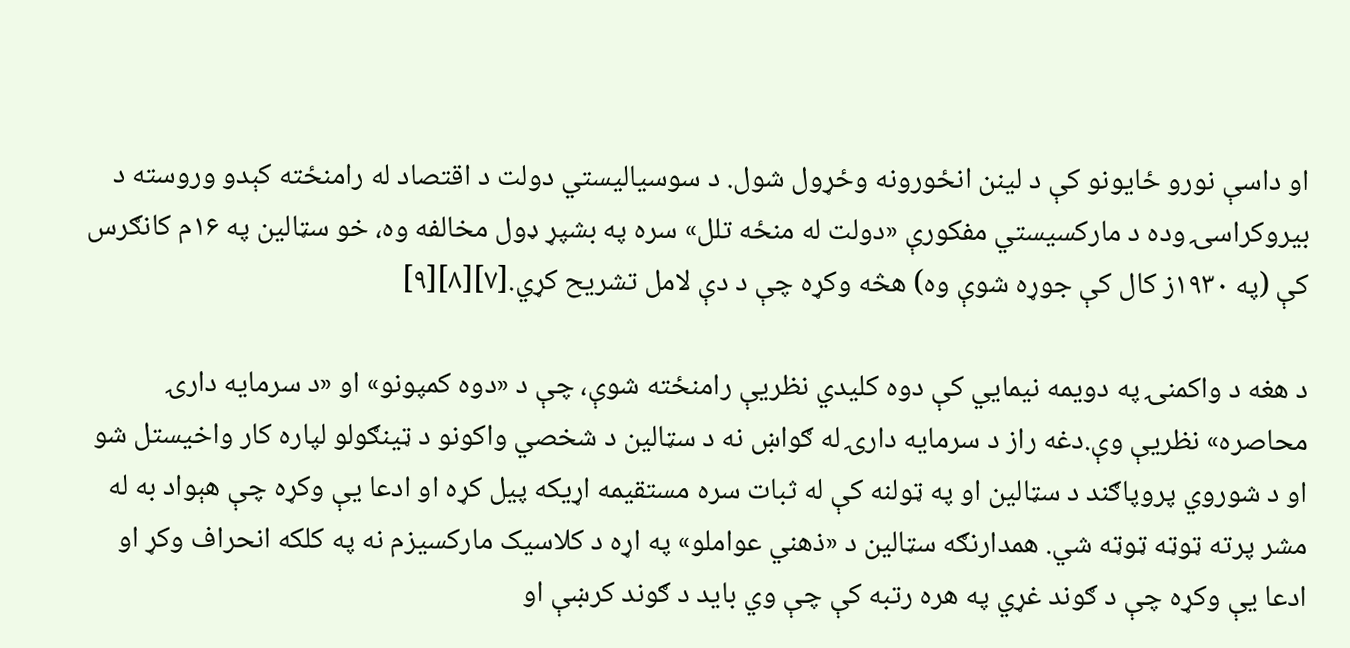او داسې نورو ځایونو کې د لینن انځورونه وځړول شول. د سوسیالیستي دولت د اقتصاد له رامنځته کېدو وروسته د بیروکراسۍ وده د مارکسیستي مفکورې «دولت له منځه تلل» سره په بشپړ ډول مخالفه وه، خو سټالین په ۱۶م کانګرس کې (په ۱۹۳۰ز کال کې جوړه شوې وه) هڅه وکړه چې د دې لامل تشریح کړي.[۷][۸][۹]

د هغه د واکمنۍ په دویمه نیمایي کې دوه کلیدي نظریې رامنځته شوې، چې د «دوه کمپونو» او «د سرمایه دارۍ محاصره» نظریې وې.دغه راز د سرمایه دارۍ له ګواښ نه د سټالین د شخصي واکونو د ټینګولو لپاره کار واخیستل شو او د شوروي پروپاګند د سټالین او په ټولنه کې له ثبات سره مستقیمه اړیکه پیل کړه او ادعا یې وکړه چې هېواد به له مشر پرته ټوټه ټوټه شي. همدارنګه سټالین د «ذهني عواملو» په اړه د کلاسیک مارکسیزم نه په کلکه انحراف وکړ او ادعا یې وکړه چې د ګوند غړي په هره رتبه کې چې وي باید د ګوند کرښې او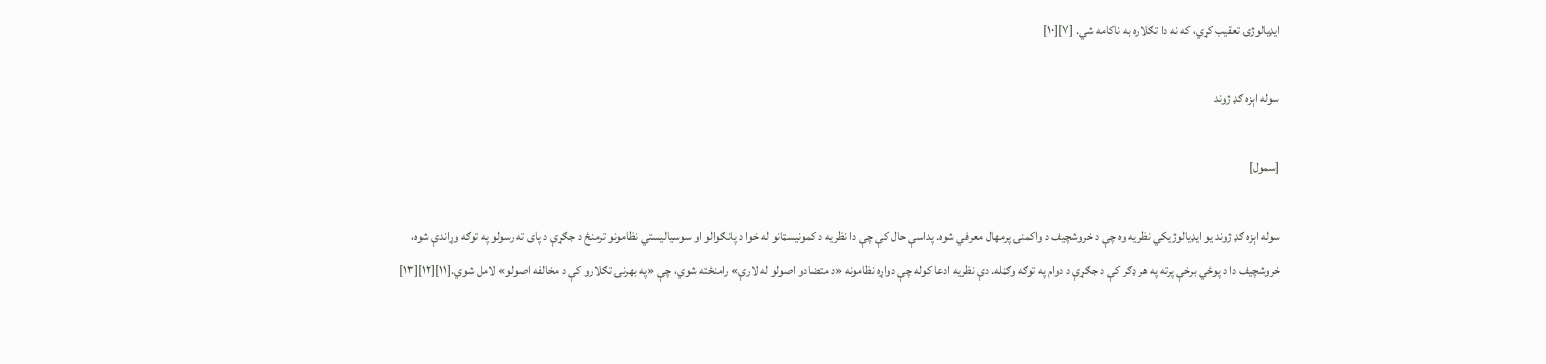ایډیالوژۍ تعقیب کړي، که نه دا تګلاره به ناکامه شي. [۷][۱۰]

سوله اېزه ګډ ژوند

[سمول]

سوله اېزه ګډ ژوند یو ایډیالوژیکي نظریه وه چې د خروشچیف د واکمنۍ پرمهال معرفي شوه. پداسې حال کې چې دا نظریه د کمونیسټانو له خوا د پانګوالو او سوسیالیستي نظامونو ترمنځ د جګړې د پای ته رسولو په توګه وړاندې شوه، خروشچیف دا د پوځي برخې پرته په هر ډګر کې د جګړې د دوام په توګه وګڼله. دې نظریه ادعا کوله چې دواړه نظامونه «د متضادو اصولو له لارې» رامنځته شوي، چې «په بهرنۍ تګلارو کې د مخالفه اصولو» لامل شوي.[۱۱][۱۲][۱۳]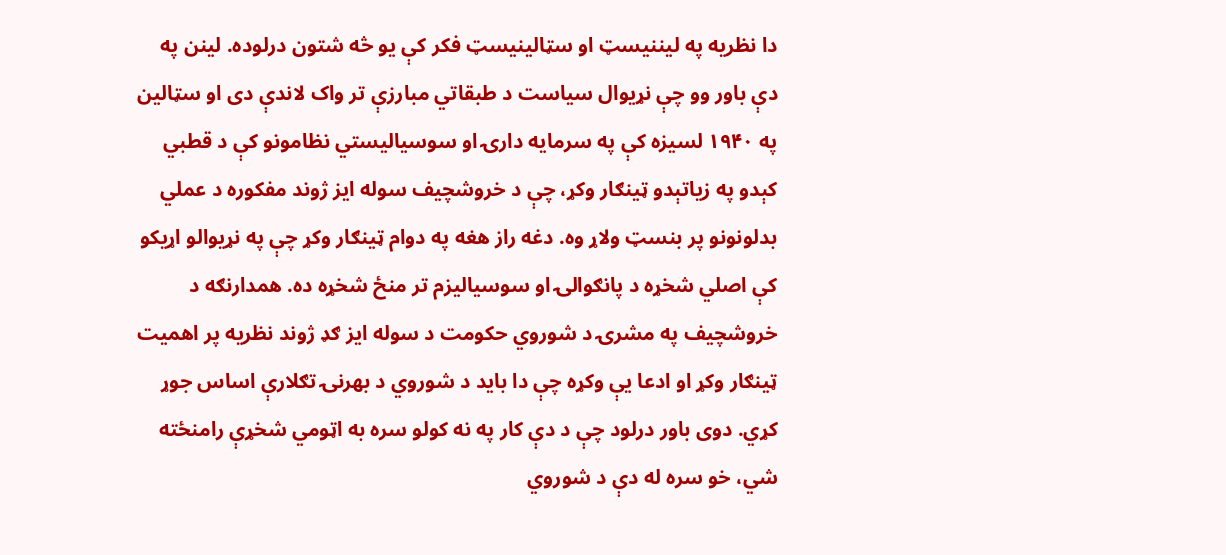دا نظریه په لیننیسټ او سټالینیسټ فکر کې یو څه شتون درلوده. لینن په دې باور وو چې نړیوال سیاست د طبقاتي مبارزې تر واک لاندې دی او سټالین په ۱۹۴۰ لسیزه کې په سرمایه دارۍ او سوسیالیستي نظامونو کې د قطبي کېدو په زیاتېدو ټینګار وکړ، چې د خروشچیف سوله ایز ژوند مفکوره د عملي بدلونونو پر بنسټ ولاړ وه. دغه راز هغه په دوام ټینګار وکړ چې په نړیوالو اړیکو کې اصلي شخړه د پانګوالۍ او سوسیالیزم تر منځ شخړه ده. همدارنګه د خروشچیف په مشرۍ د شوروي حکومت د سوله ایز ګډ ژوند نظریه پر اهمیت ټینګار وکړ او ادعا یې وکړه چې دا باید د شوروي د بهرنۍ تګلارې اساس جوړ کړي. دوی باور درلود چې د دې کار په نه کولو سره به اټومي شخړې رامنځته شي، خو سره له دې د شوروي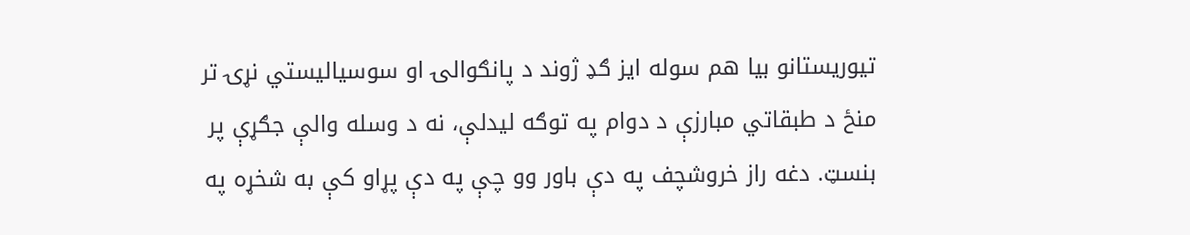تیوریستانو بیا هم سوله ایز ګډ ژوند د پانګوالۍ او سوسیالیستي نړۍ تر منځ د طبقاتي مبارزې د دوام په توګه لیدلې، نه د وسله والې جګړې پر بنسټ. دغه راز خروشچف په دې باور وو چې په دې پړاو کې به شخړه په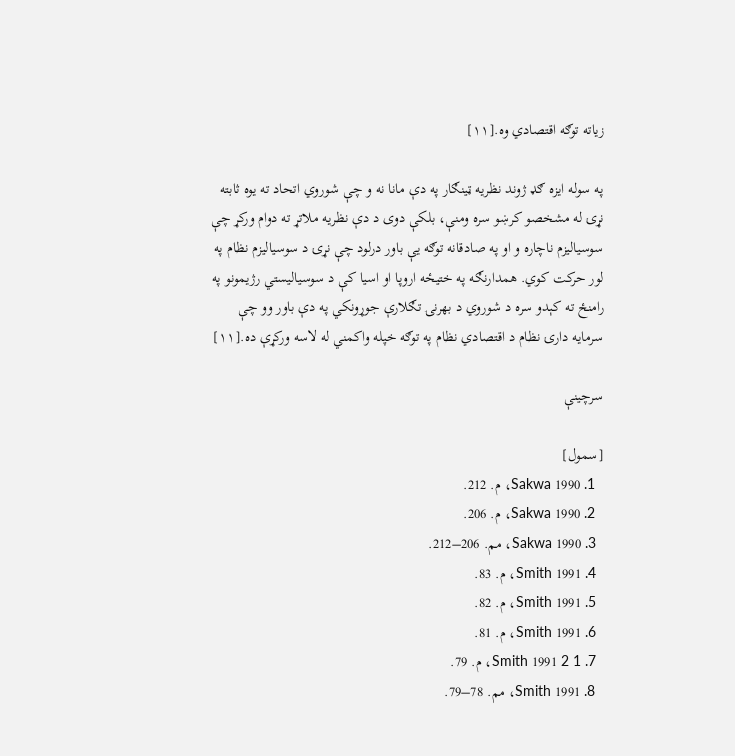زیاته توګه اقتصادي وه.[۱۱]

په سوله ایزه ګډ ژوند نظریه ټینګار په دې مانا نه و چې شوروي اتحاد ته یوه ثابته نړۍ له مشخصو کرښو سره ومنې، بلکې دوی د دې نظریه ملاتړ ته دوام ورکړ چې سوسیالیزم ناچاره و او په صادقانه توګه یې باور درلود چې نړۍ د سوسیالیزم نظام په لور حرکت کوي. همدارنګه په ختیځه اروپا او اسیا کې د سوسیالیستي رژیمونو په رامنځ ته کېدو سره د شوروي د بهرنۍ تګلارې جوړونکي په دې باور وو چې سرمایه دارۍ نظام د اقتصادي نظام په توګه خپله واکمني له لاسه ورکړې ده.[۱۱]

سرچينې

[سمول]
  1. Sakwa 1990، م. 212.
  2. Sakwa 1990، م. 206.
  3. Sakwa 1990، مم. 206–212.
  4. Smith 1991، م. 83.
  5. Smith 1991، م. 82.
  6. Smith 1991، م. 81.
  7. 1 2 Smith 1991، م. 79.
  8. Smith 1991، مم. 78–79.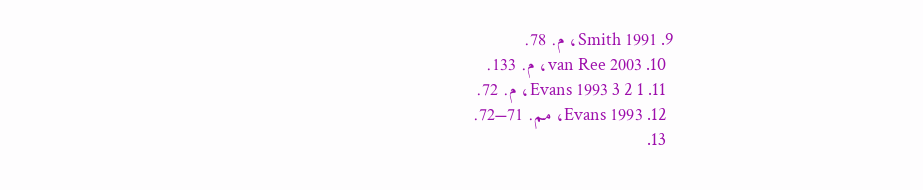9. Smith 1991، م. 78.
  10. van Ree 2003، م. 133.
  11. 1 2 3 Evans 1993، م. 72.
  12. Evans 1993، مم. 71–72.
  13.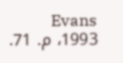Evans 1993، م. 71.